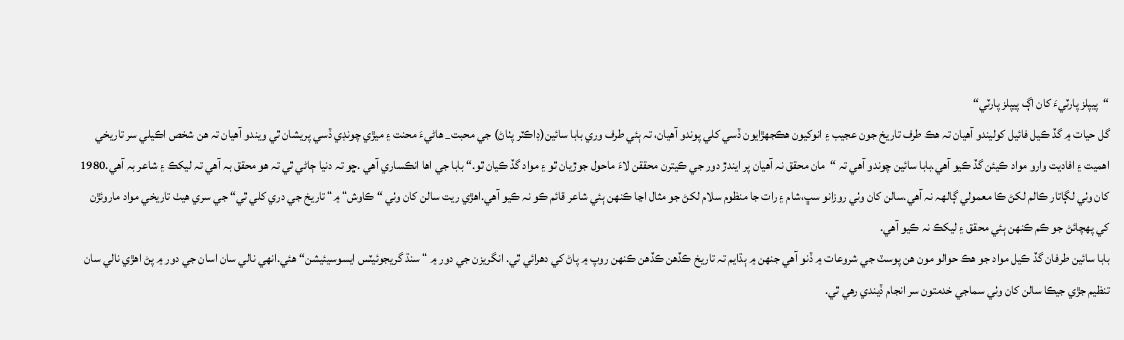“پيپلز پارٽيءَ کان اڳ پيپلز پارٽي“
گل حيات ۾ گڏ ڪيل فائيل کوليندو آھيان تہ ھڪ طرف تاريخ جون عجيب ۽ انوکيون ھڪجهڙايون ڏسي کلي پوندو آھيان، تہ ٻئي طرف وري بابا سائين(ڊاڪٽر پٺاڻ) جي محبت_ ھاڻيءَ محنت ۽ ميڙي چونڊي ڏسي پريشان ٿي ويندو آھيان تہ ھن شخص اڪيلي سر تاريخي اھميت ۽ افاديت وارو مواد ڪيئن گڏ ڪيو آھي.بابا سائين چوندو آھي تہ “مان محقق نہ آھيان پر ايندڙ دور جي ڪيترن محققن لاءَ ماحول جوڙيان ٿو ۽ مواد گڏ ڪيان ٿو.“ بابا جي اھا انڪساري آھي .ڇو تہ دنيا ڄاڻي ٿي تہ ھو محقق بہ آھي تہ ليکڪ ۽ شاعر بہ آھي.1980 کان وٺي لڳاتار ڪالم لکڻ ڪا معمولي ڳالھہ نہ آھي.سالن کان وٺي روزانو سڀ،شام ۽ رات جا منظوم سلام لکڻ جو مثال اڃا ڪنهن ٻئي شاعر قائم ڪو نہ ڪيو آھي.اھڙي ريت سالن کان وٺي “ ڪاوش“ ۾“ تاريخ جي دري کلي ٿي“ جي سري ھيٺ تاريخي مواد ماروئڙن کي پھچائڻ جو ڪم ڪنهن ٻئي محقق ۽ ليکڪ نہ ڪيو آھي.
بابا سائين طرفان گڏ ڪيل مواد جو ھڪ حوالو مون ھن پوسٽ جي شروعات ۾ ڏنو آھي جنهن ۾ ٻڌايم تہ تاريخ ڪڏھن ڪڏھن ڪنهن روپ ۾ پاڻ کي دھرائي ٿي. انگريزن جي دور ۾ “ سنڌ گريجوئيٽس ايسوسيئيشن“ ھئي.انهي نالي سان اسان جي دور ۾ پڻ اھڙي نالي سان تنظيم جڙي جيڪا سالن کان وٺي سماجي خدمتون سر انجام ڏيندي رھي ٿي.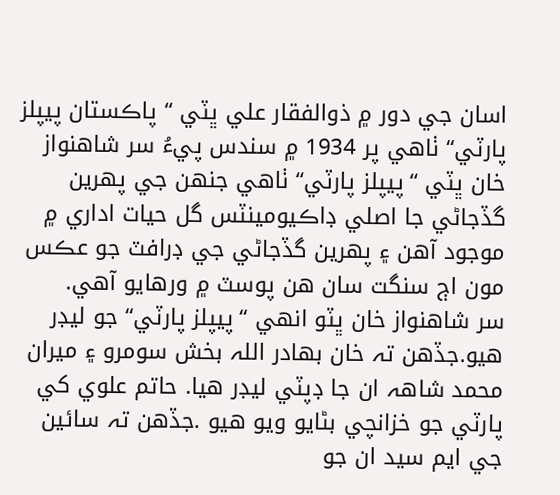اسان جي دور ۾ ذوالفقار علي ڀٽي “ پاڪستان پيپلز پارٽي“ ٺاھي پر 1934 ۾ سندس پيءُ سر شاھنواز خان ڀٽي “پيپلز پارٽي“ ٺاھي جنهن جي پھرين گڏجاڻي جا اصلي ڊاڪيومينٽس گل حيات اداري ۾ موجود آھن ۽ پھرين گڏجاڻي جي ڊرافٽ جو عڪس مون اڄ سنگت سان ھن پوسٽ ۾ ورھايو آھي.
سر شاھنواز خان ڀٽو انهي “پيپلز پارٽي“ جو ليڊر ھيو.جڏھن تہ خان بھادر اللہ بخش سومرو ۽ ميران محمد شاھہ ان جا ڊپٽي ليڊر ھيا. حاتم علوي کي پارٽي جو خزانچي بڻايو ويو ھيو .جڏھن تہ سائين جي ايم سيد ان جو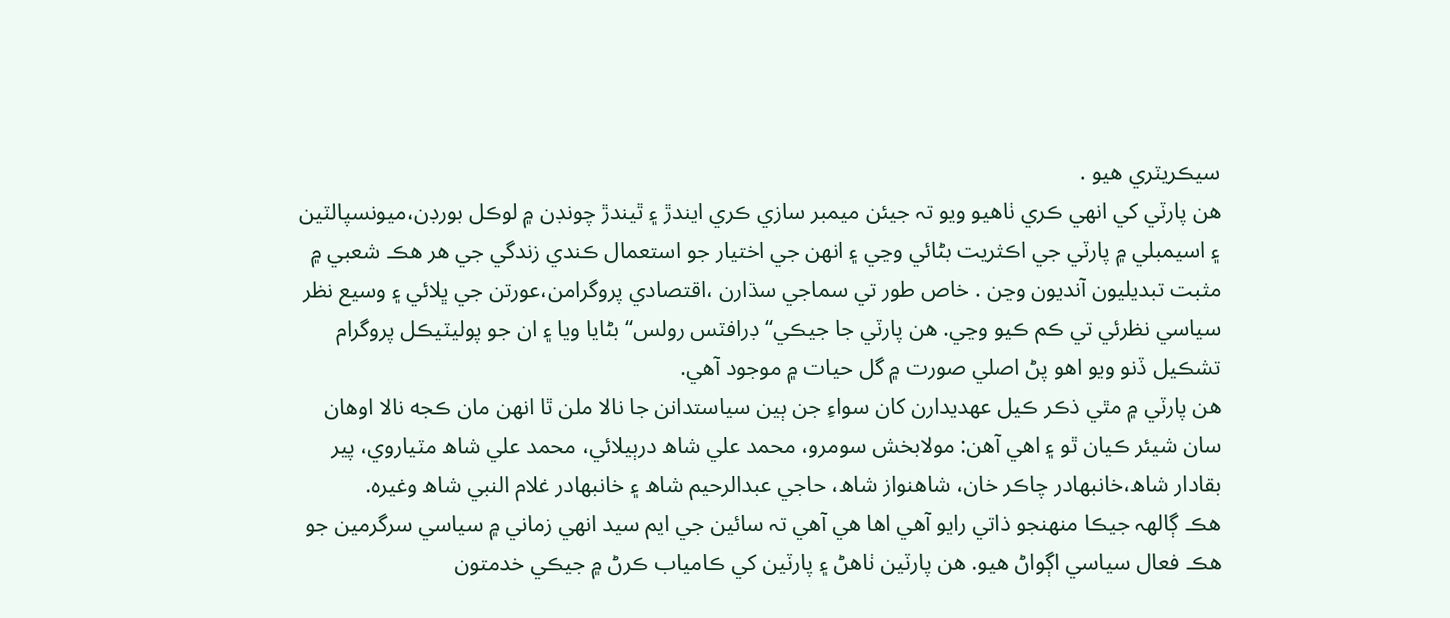سيڪريٽري ھيو .
ھن پارٽي کي انهي ڪري ٺاھيو ويو تہ جيئن ميمبر سازي ڪري ايندڙ ۽ ٿيندڙ چونڊن ۾ لوڪل بورڊن،ميونسپالٽين ۽ اسيمبلي ۾ پارٽي جي اڪثريت بڻائي وڃي ۽ انهن جي اختيار جو استعمال ڪندي زندگي جي ھر ھڪ شعبي ۾ مثبت تبديليون آنديون وڃن . خاص طور تي سماجي سڌارن ،اقتصادي پروگرامن،عورتن جي ڀلائي ۽ وسيع نظر سياسي نظرئي تي ڪم ڪيو وڃي. ھن پارٽي جا جيڪي“ ڊرافٽس رولس“ بڻايا ويا ۽ ان جو پوليٽيڪل پروگرام تشڪيل ڏنو ويو اھو پڻ اصلي صورت ۾ گل حيات ۾ موجود آھي.
ھن پارٽي ۾ مٿي ذڪر ڪيل عھديدارن کان سواءِ جن ٻين سياستدانن جا نالا ملن ٿا انهن مان ڪجه نالا اوھان سان شيئر ڪيان ٿو ۽ اھي آھن: مولابخش سومرو، محمد علي شاھ درٻيلائي، محمد علي شاھ مٽياروي، پير بقادار شاھ،خانبھادر چاڪر خان، شاھنواز شاھ، حاجي عبدالرحيم شاھ ۽ خانبھادر غلام النبي شاھ وغيره.
ھڪ ڳالھہ جيڪا منهنجو ذاتي رايو آھي اھا ھي آھي تہ سائين جي ايم سيد انهي زماني ۾ سياسي سرگرمين جو ھڪ فعال سياسي اڳواڻ ھيو. ھن پارٽين ٺاھڻ ۽ پارٽين کي ڪامياب ڪرڻ ۾ جيڪي خدمتون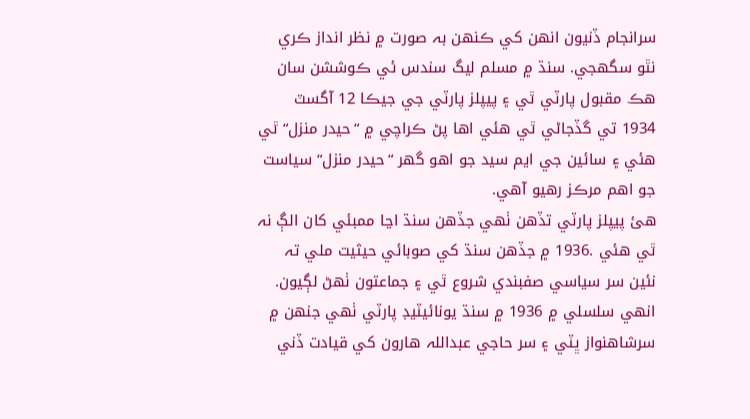سرانجام ڏنيون انهن کي ڪنهن بہ صورت ۾ نظر انداز ڪري نٿو سگهجي. سنڌ ۾ مسلم ليگ سندس ئي ڪوششن سان ھڪ مقبول پارٽي ٿي ۽ پيپلز پارٽي جي جيڪا 12 آگسٽ 1934 تي گڏجاڻي ٿي ھئي اھا پڻ ڪراچي ۾ “حيدر منزل“ ٿي ھئي ۽ سائين جي ايم سيد جو اھو گھر “حيدر منزل“ سياست جو اھم مرڪز رھيو آھي.
ھئ پيپلز پارٽي تڏھن ٺھي جڏھن سنڌ اڃا ممبئي کان الڳ نہ ٿي ھئي .1936 ۾ جڏھن سنڌ کي صوبائي حيثيت ملي تہ نئين سر سياسي صفبندي شروع ٿي ۽ جماعتون ٺھڻ لڳيون. انهي سلسلي ۾ 1936 ۾ سنڌ يونائيٽيڊ پارٽي ٺھي جنهن ۾ سرشاھنواز ڀٽي ۽ سر حاجي عبداللہ ھارون کي قيادت ڏني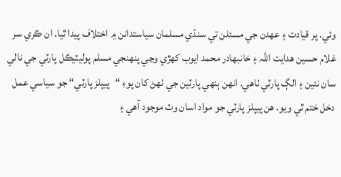وئي. پر قيادت ۽ عھدن جي مسئلن تي سنڌي مسلمان سياستدانن ۾ اختلاف پيدا ٿيا. ان ڪري سر غلام حسين ھدايت اللہ ۽ خانبھادر محمد ايوب کھڙي وڃي پنهنجي مسلم پوليٽيڪل پارٽي جي نالي سان نئين ۽ الڳ پارٽي ٺاھي. انهن ٻنهي پارٽين جي ٺھڻ کان پوءِ “پيپلز پارٽي“ جو سياسي عمل دخل ختم ٿي ويو. ھن پيپلز پارٽي جو مواد اسان وٽ موجود آھي ۽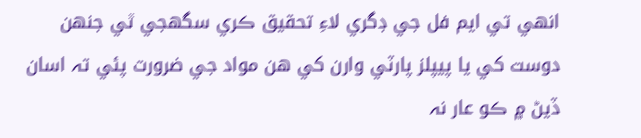انهي تي ايم فل جي ڊگري لاءِ تحقيق ڪري سگهجي ٿي جنهن دوست کي يا پيپلز پارٽي وارن کي ھن مواد جي ضرورت پئي تہ اسان ڏيڻ ۾ ڪو عار نہ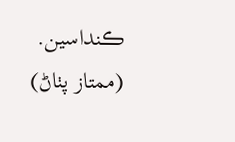ڪنداسين. (ممتاز پٺاڻ)